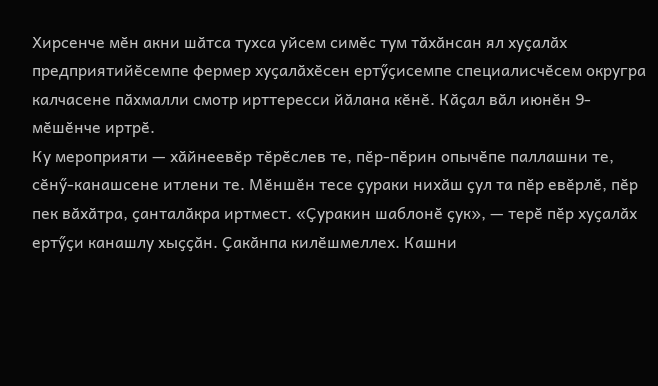Хирсенче мӗн акни шӑтса тухса уйсем симӗс тум тӑхӑнсан ял хуҫалӑх предприятийӗсемпе фермер хуҫалӑхӗсен ертӳҫисемпе специалисчӗсем округра калчасене пӑхмалли смотр ирттересси йӑлана кӗнӗ. Кӑҫал вӑл июнӗн 9-мӗшӗнче иртрӗ.
Ку мероприяти — хӑйнеевӗр тӗрӗслев те, пӗр-пӗрин опычӗпе паллашни те, сӗнӳ-канашсене итлени те. Мӗншӗн тесе ҫураки нихӑш ҫул та пӗр евӗрлӗ, пӗр пек вӑхӑтра, ҫанталӑкра иртмест. «Ҫуракин шаблонӗ ҫук», — терӗ пӗр хуҫалӑх ертӳҫи канашлу хыҫҫӑн. Ҫакӑнпа килӗшмеллех. Кашни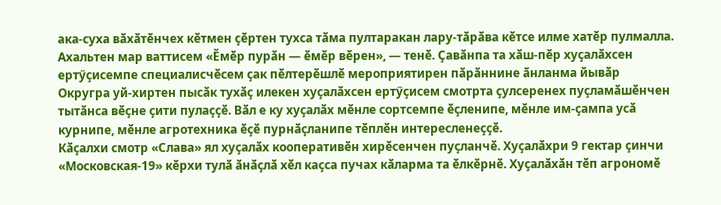ака-суха вӑхӑтӗнчех кӗтмен ҫӗртен тухса тӑма пултаракан лару-тӑрӑва кӗтсе илме хатӗр пулмалла. Ахальтен мар ваттисем «Ӗмӗр пурӑн — ӗмӗр вӗрен», — тенӗ. Ҫавӑнпа та хӑш-пӗр хуҫалӑхсен ертӳҫисемпе специалисчӗсем ҫак пӗлтерӗшлӗ мероприятирен пӑрӑннине ӑнланма йывӑр
Округра уй-хиртен пысӑк тухӑҫ илекен хуҫалӑхсен ертӳҫисем смотрта ҫулсеренех пуҫламӑшӗнчен тытӑнса вӗҫне ҫити пулаҫҫӗ. Вӑл е ку хуҫалӑх мӗнле сортсемпе ӗҫленипе, мӗнле им-ҫампа усӑ курнипе, мӗнле агротехника ӗҫӗ пурнӑҫланипе тӗплӗн интересленеҫҫӗ.
Кӑҫалхи смотр «Слава» ял хуҫалӑх кооперативӗн хирӗсенчен пуҫланчӗ. Хуҫалӑхри 9 гектар ҫинчи «Московская-19» кӗрхи тулӑ ӑнӑҫлӑ хӗл каҫса пучах кӑларма та ӗлкӗрнӗ. Хуҫалӑхӑн тӗп агрономӗ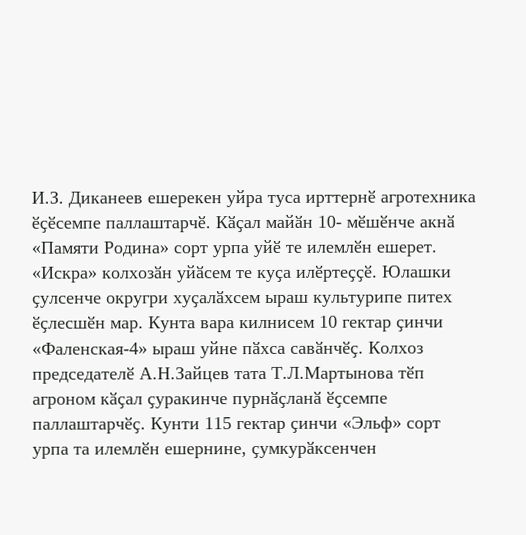И.З. Диканеев ешерекен уйра туса ирттернӗ агротехника ӗҫӗсемпе паллаштарчӗ. Кӑҫал майӑн 10- мӗшӗнче акнӑ «Памяти Родина» сорт урпа уйӗ те илемлӗн ешерет.
«Искра» колхозӑн уйӑсем те куҫа илӗртеҫҫӗ. Юлашки ҫулсенче округри хуҫалӑхсем ыраш культурипе питех ӗҫлесшӗн мар. Кунта вара килнисем 10 гектар ҫинчи «Фаленская-4» ыраш уйне пӑхса савӑнчӗҫ. Колхоз председателӗ А.Н.Зайцев тата Т.Л.Мартынова тӗп агроном кӑҫал ҫуракинче пурнӑҫланӑ ӗҫсемпе паллаштарчӗҫ. Кунти 115 гектар ҫинчи «Эльф» сорт урпа та илемлӗн ешернине, ҫумкурӑксенчен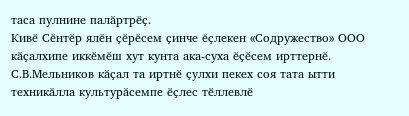таса пулнине палӑртрӗҫ.
Кивӗ Сӗнтӗр ялӗн ҫӗрӗсем ҫинче ӗҫлекен «Содружество» ООО кӑҫалхипе иккӗмӗш хут кунта ака-суха ӗҫӗсем ирттернӗ. С.В.Мельников кӑҫал та иртнӗ ҫулхи пекех соя тата ытти техникӑлла культурӑсемпе ӗҫлес тӗллевлӗ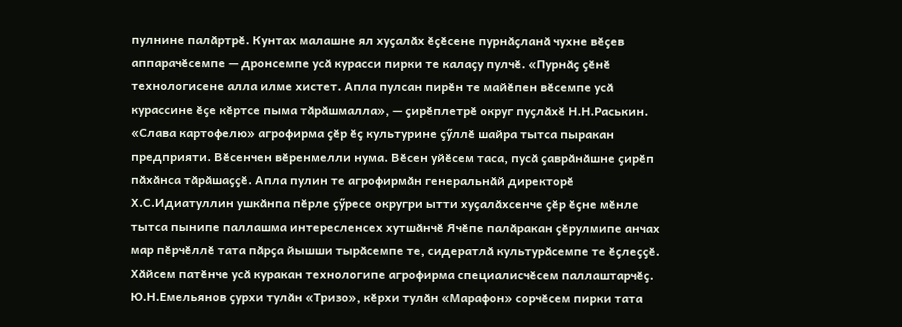пулнине палӑртрӗ. Кунтах малашне ял хуҫалӑх ӗҫӗсене пурнӑҫланӑ чухне вӗҫев аппарачӗсемпе — дронсемпе усӑ курасси пирки те калаҫу пулчӗ. «Пурнӑҫ ҫӗнӗ технологисене алла илме хистет. Апла пулсан пирӗн те майӗпен вӗсемпе усӑ курассине ӗҫе кӗртсе пыма тӑрӑшмалла», — ҫирӗплетрӗ округ пуҫлӑхӗ Н.Н.Раськин.
«Слава картофелю» агрофирма ҫӗр ӗҫ культурине ҫӳллӗ шайра тытса пыракан предприяти. Вӗсенчен вӗренмелли нума. Вӗсен уйӗсем таса, пусӑ ҫаврӑнӑшне ҫирӗп пӑхӑнса тӑрӑшаҫҫӗ. Апла пулин те агрофирмӑн генеральнӑй директорӗ Х.С.Идиатуллин ушкӑнпа пӗрле ҫӳресе округри ытти хуҫалӑхсенче ҫӗр ӗҫне мӗнле тытса пынипе паллашма интересленсех хутшӑнчӗ Ячӗпе палӑракан ҫӗрулмипе анчах мар пӗрчӗллӗ тата пӑрҫа йышши тырӑсемпе те, сидератлӑ культурӑсемпе те ӗҫлеҫҫӗ. Хӑйсем патӗнче усӑ куракан технологипе агрофирма специалисчӗсем паллаштарчӗҫ. Ю.Н.Емельянов ҫурхи тулӑн «Тризо», кӗрхи тулӑн «Марафон» сорчӗсем пирки тата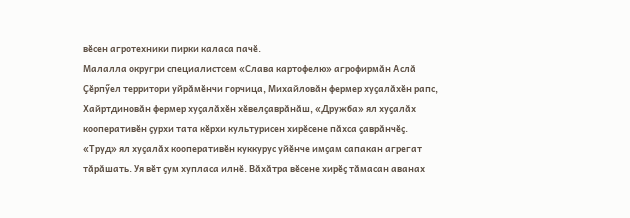вӗсен агротехники пирки каласа пачӗ.
Малалла округри специалистсем «Слава картофелю» агрофирмӑн Аслӑ Ҫӗрпӳел территори уйрӑмӗнчи горчица, Михайловӑн фермер хуҫалӑхӗн рапс, Хайртдиновӑн фермер хуҫалӑхӗн хӗвелҫаврӑнӑш, «Дружба» ял хуҫалӑх кооперативӗн ҫурхи тата кӗрхи культурисен хирӗсене пӑхса ҫаврӑнчӗҫ.
«Труд» ял хуҫалӑх кооперативӗн куккурус уйӗнче имҫам сапакан агрегат тӑрӑшать. Уя вӗт ҫум хупласа илнӗ. Вӑхӑтра вӗсене хирӗҫ тӑмасан аванах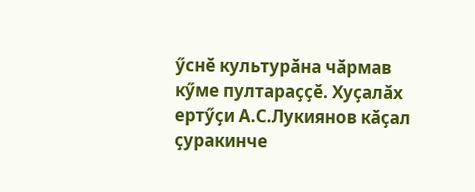ӳснӗ культурӑна чӑрмав кӳме пултараҫҫӗ. Хуҫалӑх ертӳҫи А.С.Лукиянов кӑҫал ҫуракинче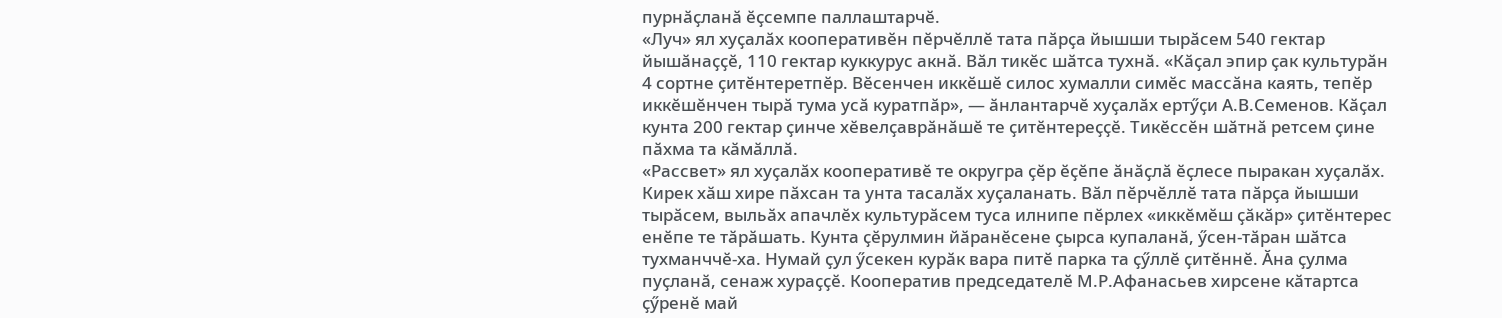пурнӑҫланӑ ӗҫсемпе паллаштарчӗ.
«Луч» ял хуҫалӑх кооперативӗн пӗрчӗллӗ тата пӑрҫа йышши тырӑсем 540 гектар йышӑнаҫҫӗ, 110 гектар куккурус акнӑ. Вӑл тикӗс шӑтса тухнӑ. «Кӑҫал эпир ҫак культурӑн 4 сортне ҫитӗнтеретпӗр. Вӗсенчен иккӗшӗ силос хумалли симӗс массӑна каять, тепӗр иккӗшӗнчен тырӑ тума усӑ куратпӑр», — ӑнлантарчӗ хуҫалӑх ертӳҫи А.В.Семенов. Кӑҫал кунта 200 гектар ҫинче хӗвелҫаврӑнӑшӗ те ҫитӗнтереҫҫӗ. Тикӗссӗн шӑтнӑ ретсем ҫине пӑхма та кӑмӑллӑ.
«Рассвет» ял хуҫалӑх кооперативӗ те округра ҫӗр ӗҫӗпе ӑнӑҫлӑ ӗҫлесе пыракан хуҫалӑх. Кирек хӑш хире пӑхсан та унта тасалӑх хуҫаланать. Вӑл пӗрчӗллӗ тата пӑрҫа йышши тырӑсем, выльӑх апачлӗх культурӑсем туса илнипе пӗрлех «иккӗмӗш ҫӑкӑр» ҫитӗнтерес енӗпе те тӑрӑшать. Кунта ҫӗрулмин йӑранӗсене ҫырса купаланӑ, ӳсен-тӑран шӑтса тухманччӗ-ха. Нумай ҫул ӳсекен курӑк вара питӗ парка та ҫӳллӗ ҫитӗннӗ. Ӑна ҫулма пуҫланӑ, сенаж хураҫҫӗ. Кооператив председателӗ М.Р.Афанасьев хирсене кӑтартса ҫӳренӗ май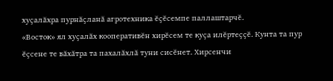хуҫалӑхра пурнӑҫланӑ агротехника ӗҫӗсемпе паллаштарчӗ.
«Восток» ял хуҫалӑх кооперативӗн хирӗсем те куҫа илӗртеҫҫӗ. Кунта та пур ӗҫсене те вӑхӑтра та пахалӑхлӑ туни сисӗнет. Хирсенчи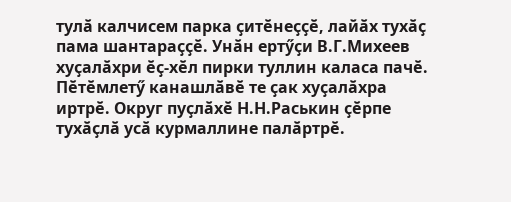тулӑ калчисем парка ҫитӗнеҫҫӗ, лайӑх тухӑҫ пама шантараҫҫӗ. Унӑн ертӳҫи В.Г.Михеев хуҫалӑхри ӗҫ-хӗл пирки туллин каласа пачӗ.
Пӗтӗмлетӳ канашлӑвӗ те ҫак хуҫалӑхра иртрӗ. Округ пуҫлӑхӗ Н.Н.Раськин ҫӗрпе тухӑҫлӑ усӑ курмаллине палӑртрӗ.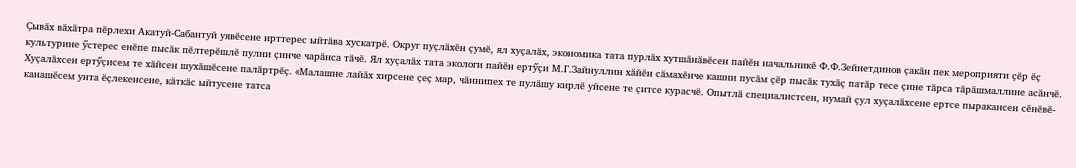Ҫывӑх вӑхӑтра пӗрлехи Акатуй-Сабантуй уявӗсене ирттерес ыйтӑва хускатрӗ. Округ пуҫлӑхӗн ҫумӗ, ял хуҫалӑх, экономика тата пурлӑх хутшӑнӑвӗсен пайӗн начальникӗ Ф.Ф.Зейнетдинов ҫакӑн пек мероприяти ҫӗр ӗҫ культурине ӳстерес енӗпе пысӑк пӗлтерӗшлӗ пулни ҫинче чарӑнса тӑчӗ. Ял хуҫалӑх тата экологи пайӗн ертӳҫи М.Г.Зайнуллин хӑйӗн сӑмахӗнче кашни пусӑм ҫӗр пысӑк тухӑҫ патӑр тесе ҫине тӑрса тӑрӑшмаллине асӑнчӗ. Хуҫалӑхсен ертӳҫисем те хӑйсен шухӑшӗсене палӑртрӗҫ. «Малашне лайӑх хирсене ҫеҫ мар, чӑннипех те пулӑшу кирлӗ уйсене те ҫитсе курасчӗ. Опытлӑ специалистсен, нумай ҫул хуҫалӑхсене ертсе пыракансен сӗнӗвӗ-канашӗсем унта ӗҫлекенсене, кӑткӑс ыйтусене татса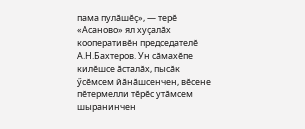пама пулӑшӗҫ», — терӗ «Асаново» ял хуҫалӑх кооперативӗн председателӗ А.Н.Бахтеров. Ун сӑмахӗпе килӗшсе ӑсталӑх, пысӑк ӳсӗмсем йӑнӑшсенчен, вӗсене пӗтермелли тӗрӗс утӑмсем шыранинчен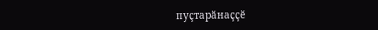пуҫтарӑнаҫҫӗ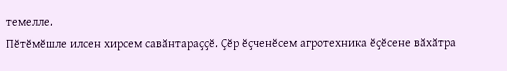темелле.
Пӗтӗмӗшле илсен хирсем савӑнтараҫҫӗ. Ҫӗр ӗҫченӗсем агротехника ӗҫӗсене вӑхӑтра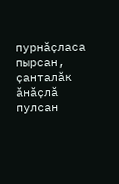пурнӑҫласа пырсан, ҫанталӑк ӑнӑҫлӑ пулсан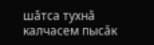шӑтса тухнӑ калчасем пысӑк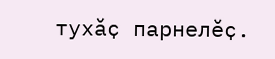тухӑҫ парнелӗҫ.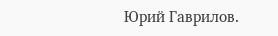Юрий Гаврилов.